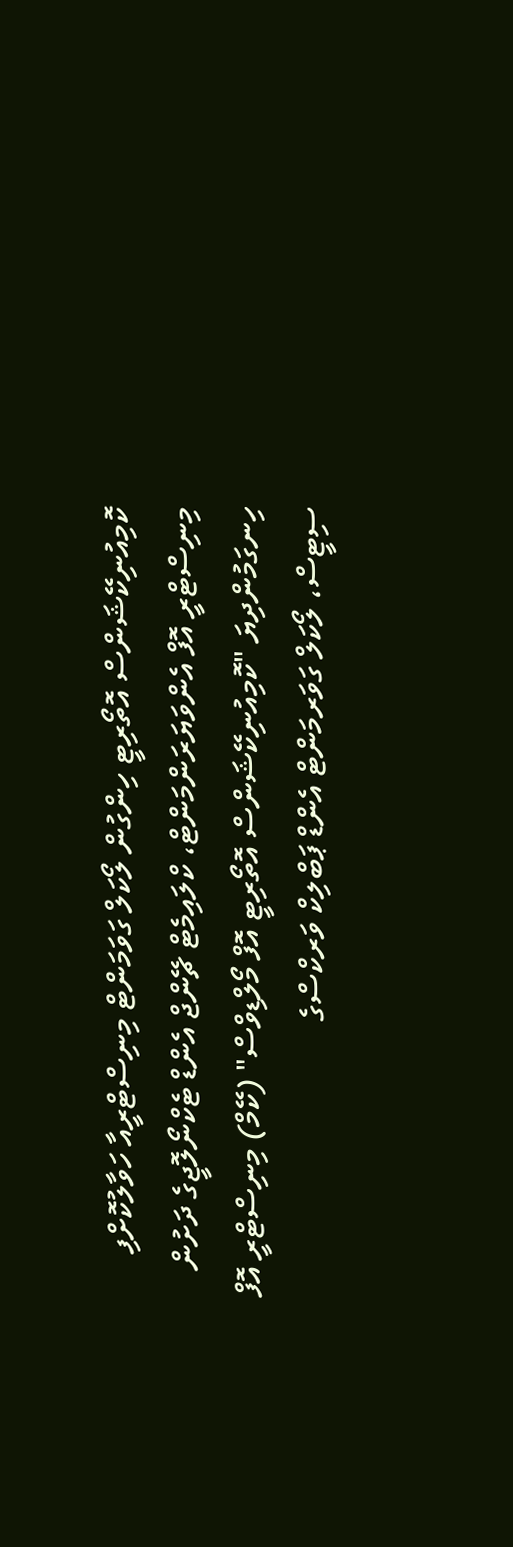ކޮމިއުނިކޭޝަންސް އޮތޯރިޓީ ހިންގުން ލޯކަލް ގަވަމަންޓް މިނިސްޓްރީއާ ހަވާލުކޮށްފި
މިނިސްޓްރީ އޮފް އެންވަޔަރަންމަންޓް، ކްލައިމެޓް ޗޭންޖް އެންޑް ޓެކްނޯލޮޖީގެ ދަށުން ހިނގަމުންދިޔަ "ކޮމިއުނިކޭޝަންސް އޮތޯރިޓީ އޮފް މޯލްޑިވްސް" (ކޭމް) މިނިސްޓްރީ އޮފް ސިޓީސް، ލޯކަލް ގަވަރމަންޓް އެންޑް ޕަބްލިކް ވަރކްސްގެ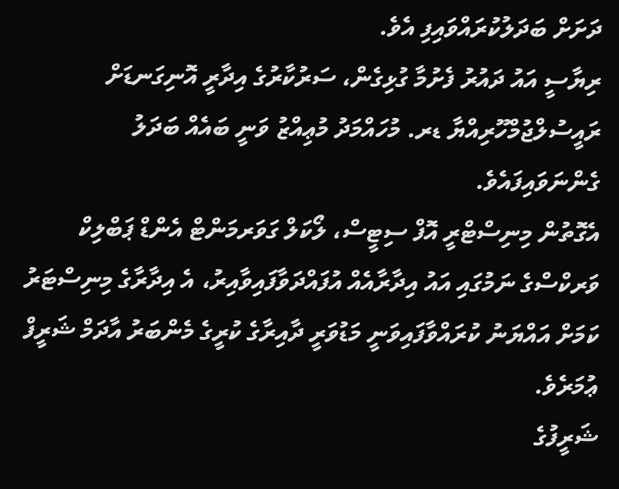ދަށަށް ބަދަލުކުރައްވައިފި އެވެ.
ރިޔާސީ އައު ދައުރު ފެށުމާ ގުޅިގެން، ސަރުކާރުގެ އިދާރީ އޮނިގަނޑަށް ރައީސުލްޖުމްހޫރިއްޔާ ޑރ. މުހައްމަދު މުޢިއްޒު ވަނީ ބައެއް ބަދަލު ގެންނަވައިފައެވެ.
އެގޮތުން މިނިސްޓްރީ އޮފް ސިޓީސް، ލޯކަލް ގަވަރމަންޓް އެންޑް ޕަބްލިކް ވަރކްސްގެ ނަމުގައި އައު އިދާރާއެއް އުފައްދަވާފައިވާއިރު، އެ އިދާރާގެ މިނިސްޓަރު ކަމަށް އައްޔަނު ކުރައްވާފައިވަނީ މަޑުވަރީ ދާއިރާގެ ކުރީގެ މެންބަރު އާދަމް ޝަރީފް ޢުމަރެވެ.
ޝަރީފުގެ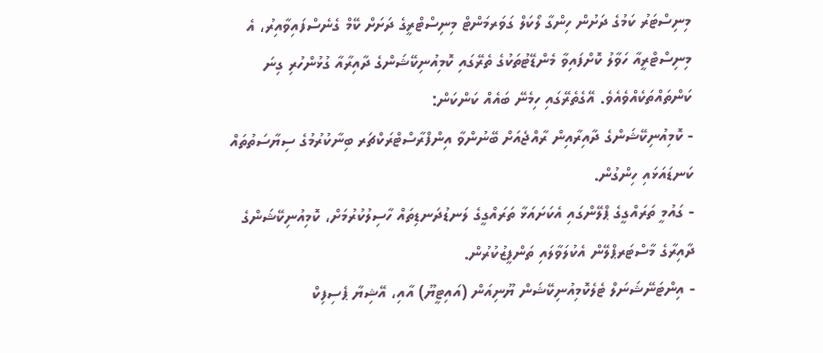މިނިސްޓަރު ކަމުގެ ދަށުން ހިންގާ ލޯކަލް ގަވަރމަންޓް މިނިސްޓްރީގެ ދަށަށް ކޭމް ގެނެސްފައިވާއިރު، އެ މިނިސްޓްރީއާ ހަވާލު ކޮށްފައިވާ މެންޑޭޓުތަކުގެ ތެރޭގައި ކޮމިއުނިކޭޝަންގެ ދާއިރާއާ ގުޅުންހުރި ގިނަ ކަންތައްތަކެއްވެއެވެ. އޭގެތެރޭގައި ހިމެނޭ ބައެއް ކަންކަން:
- ކޮމިއުނިކޭޝަންގެ ދާއިރާއިން ރާއްޖެއަށް ބޭނުންވާ އިންފްރާސްޓްރަކްޗަރ ބިނާކުރުމުގެ ސިޔާސަތުތައް ކަނޑައަޅައި ހިންގުން.
- ގައުމީ ތަރައްގީގެ ޕްލޭންގައި އެކަށައަޅާ ތަރައްގީގެ ލަނޑުދަނޑިތައް ހާސިލުކުރުމަށް، ކޮމިއުނިކޭޝަންގެ ދާއިރާގެ މާސްޓަރޕްލޭން އެކުލަވާލައި ތަންފީޒުކުރުން.
- އިންޓަނޭޝަނަލް ޓެލެކޮމިއުނިކޭޝަން ޔޫނިއަން (އައިޓީޔޫ) އާއި، އޭޝިޔާ ޕެސިފިކް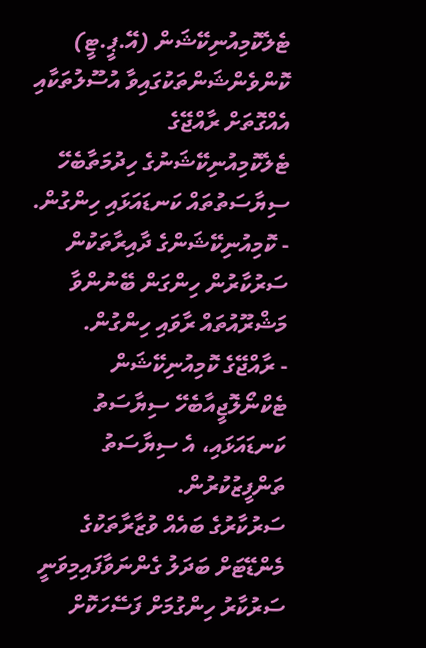ޓެލެކޮމިއުނިކޭޝަން (އޭ.ޕީ.ޓީ) ކޮންވެންޝަންތަކުގައިވާ އުސޫލުތަކާއި އެއްގޮތަށް ރާއްޖޭގެ ޓެލެކޮމިއުނިކޭޝަނުގެ ހިދުމަތާބެހޭ ސިޔާސަތުތައް ކަނޑައަޅައި ހިންގުން.
- ކޮމިއުނިކޭޝަންގެ ދާއިރާތަކުން ސަރުކާރުން ހިންގަން ބޭނުންވާ މަޝްރޫއުތައް ރާވައި ހިންގުން.
- ރާއްޖޭގެ ކޮމިއުނިކޭޝަން ޓެކްނޯލޮޖީއާބެހޭ ސިޔާސަތު ކަނޑައަޅައި، އެ ސިޔާސަތު ތަންފީޒުކުރުން.
ސަރުކާރުގެ ބައެއް ވުޒާރާތަކުގެ މެންޑޭޓަށް ބަދަލު ގެންނަވާފައިމިވަނީ ސަރުކާރު ހިންގުމަށް ފަސޭހަކޮށް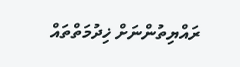ރައްޔިތުންނަށް ޚިދުމަތްތައް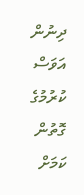ދިނުން އަވަސް ކުރުމުގެ ގޮތުން ކަމަށް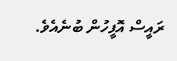ރައީސް އޮފީހުން ބުނެއެވެ.